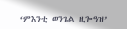‘ምእንቲ ወንጌል ዚጐዓዝ’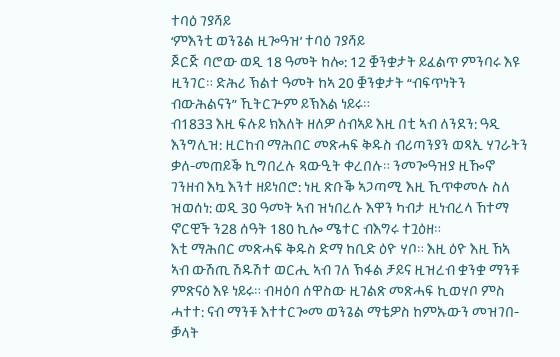ተባዕ ገያሻይ
‘ምእንቲ ወንጌል ዚጐዓዝ’ ተባዕ ገያሻይ
ጆርጅ ባሮው ወዲ 18 ዓመት ከሎ: 12 ቛንቋታት ይፈልጥ ምንባሩ እዩ ዚንገር። ድሕሪ ኽልተ ዓመት ከኣ 20 ቛንቋታት “ብፍጥነትን ብውሕልናን” ኺትርጕም ይኽእል ነይሩ።
ብ1833 እዚ ፍሉይ ክእለት ዘለዎ ሰብኣይ እዚ በቲ ኣብ ለንደን: ዓዲ እንግሊዝ: ዚርከብ ማሕበር መጽሓፍ ቅዱስ ብሪጣንያን ወጻኢ ሃገራትን ቃለ-መጠይቕ ኪግበረሉ ጻውዒት ቀረበሉ። ንመጐዓዝያ ዚዀኖ ገንዘብ እኳ እንተ ዘይነበሮ: ነዚ ጽቡቕ ኣጋጣሚ እዚ ኺጥቀመሉ ስለ ዝወሰነ: ወዲ 30 ዓመት ኣብ ዝነበረሉ እዋን ካብታ ዚነብረላ ኸተማ ኖርዊች ን28 ሰዓት 180 ኪሎ ሜተር ብእግሩ ተጓዕዘ።
እቲ ማሕበር መጽሓፍ ቅዱስ ድማ ከቢድ ዕዮ ሃቦ። እዚ ዕዮ እዚ ኸኣ ኣብ ውሽጢ ሽዱሽተ ወርሒ ኣብ ገለ ኽፋል ቻይና ዚዝረብ ቋንቋ ማንቹ ምጽናዕ እዩ ነይሩ። ብዛዕባ ሰዋስው ዚገልጽ መጽሓፍ ኪወሃቦ ምስ ሓተተ: ናብ ማንቹ እተተርጐመ ወንጌል ማቴዎስ ከምኡውን መዝገበ-ቓላት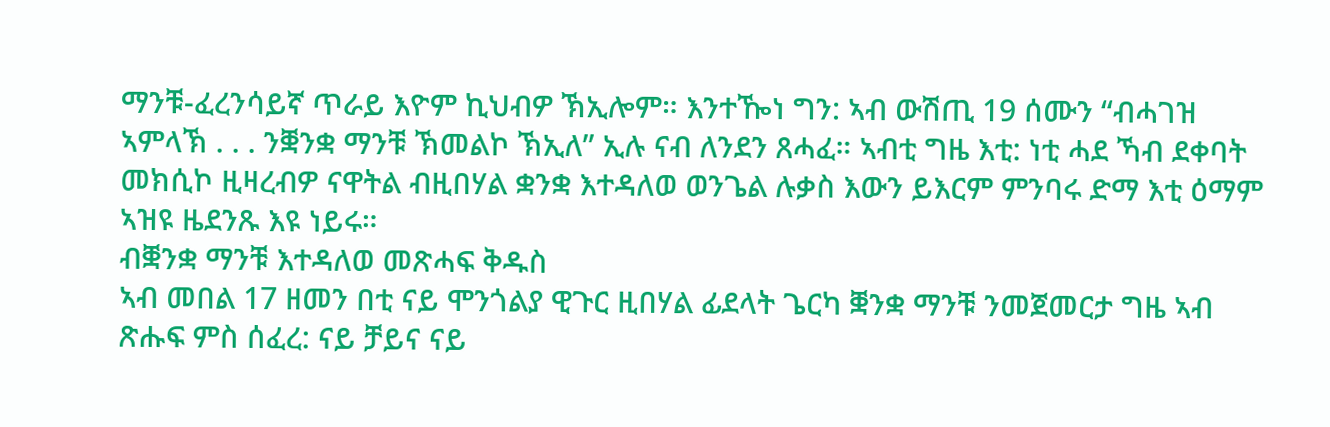ማንቹ-ፈረንሳይኛ ጥራይ እዮም ኪህብዎ ኽኢሎም። እንተዀነ ግን: ኣብ ውሽጢ 19 ሰሙን “ብሓገዝ ኣምላኽ . . . ንቛንቋ ማንቹ ኽመልኮ ኽኢለ” ኢሉ ናብ ለንደን ጸሓፈ። ኣብቲ ግዜ እቲ: ነቲ ሓደ ኻብ ደቀባት መክሲኮ ዚዛረብዎ ናዋትል ብዚበሃል ቋንቋ እተዳለወ ወንጌል ሉቃስ እውን ይእርም ምንባሩ ድማ እቲ ዕማም ኣዝዩ ዜደንጹ እዩ ነይሩ።
ብቛንቋ ማንቹ እተዳለወ መጽሓፍ ቅዱስ
ኣብ መበል 17 ዘመን በቲ ናይ ሞንጎልያ ዊጉር ዚበሃል ፊደላት ጌርካ ቛንቋ ማንቹ ንመጀመርታ ግዜ ኣብ ጽሑፍ ምስ ሰፈረ: ናይ ቻይና ናይ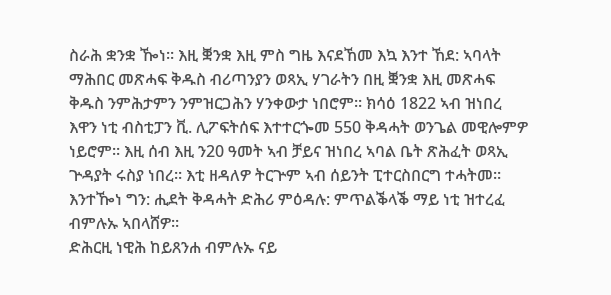ስራሕ ቋንቋ ዀነ። እዚ ቛንቋ እዚ ምስ ግዜ እናደኸመ እኳ እንተ ኸደ: ኣባላት ማሕበር መጽሓፍ ቅዱስ ብሪጣንያን ወጻኢ ሃገራትን በዚ ቛንቋ እዚ መጽሓፍ ቅዱስ ንምሕታምን ንምዝርጋሕን ሃንቀውታ ነበሮም። ክሳዕ 1822 ኣብ ዝነበረ እዋን ነቲ ብስቲፓን ቪ. ሊፖፍትሰፍ እተተርጐመ 550 ቅዳሓት ወንጌል መዊሎምዎ ነይሮም። እዚ ሰብ እዚ ን20 ዓመት ኣብ ቻይና ዝነበረ ኣባል ቤት ጽሕፈት ወጻኢ ጕዳያት ሩስያ ነበረ። እቲ ዘዳለዎ ትርጕም ኣብ ሰይንት ፒተርስበርግ ተሓትመ። እንተዀነ ግን: ሒደት ቅዳሓት ድሕሪ ምዕዳሉ: ምጥልቕላቕ ማይ ነቲ ዝተረፈ ብምሉኡ ኣበላሸዎ።
ድሕርዚ ነዊሕ ከይጸንሐ ብምሉኡ ናይ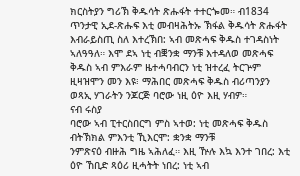ክርስትያን ግሪኽ ቅዱሳት ጽሑፋት ተተርጐመ። ብ1834 ጥንታዊ ኢደ-ጽሑፍ እቲ መብዛሕትኡ ኽፋል ቅዱሳት ጽሑፋት እብራይስጢ ስለ እተረኽበ: ኣብ መጽሓፍ ቅዱስ ተገዳስነት ኣለዓዓለ። እሞ ደኣ ነቲ ብቛንቋ ማንቹ እተዳለወ መጽሓፍ ቅዱስ ኣብ ምእራም ዜተሓባብርን ነቲ ዝተረፈ ትርጕም ዚዛዝሞን መን እዩ፧ ማሕበር መጽሓፍ ቅዱስ ብሪጣንያን ወጻኢ ሃገራትን ንጆርጅ ባሮው ነዚ ዕዮ እዚ ሃብዎ።
ናብ ሩስያ
ባሮው ኣብ ፒተርስበርግ ምስ ኣተወ: ነቲ መጽሓፍ ቅዱስ ብትኽክል ምእንቲ ኺእርሞ: ቋንቋ ማንቹ
ንምጽናዕ ብዙሕ ግዜ ኣሕለፈ። እዚ ዅሉ እኳ እንተ ገበረ: እቲ ዕዮ ኸቢድ ጻዕሪ ዚሓትት ነበረ: ነቲ ኣብ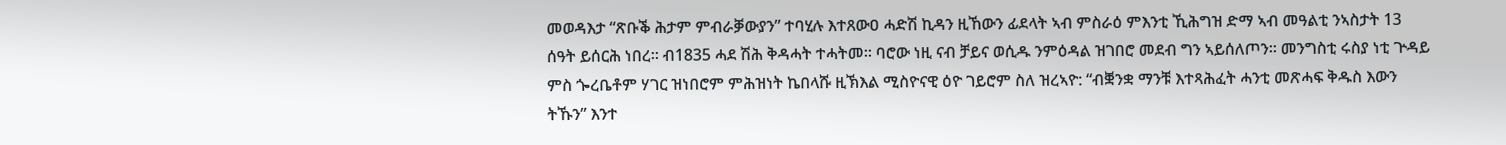መወዳእታ “ጽቡቕ ሕታም ምብራቓውያን” ተባሂሉ እተጸውዐ ሓድሽ ኪዳን ዚኸውን ፊደላት ኣብ ምስራዕ ምእንቲ ኺሕግዝ ድማ ኣብ መዓልቲ ንኣስታት 13 ሰዓት ይሰርሕ ነበረ። ብ1835 ሓደ ሽሕ ቅዳሓት ተሓትመ። ባሮው ነዚ ናብ ቻይና ወሲዱ ንምዕዳል ዝገበሮ መደብ ግን ኣይሰለጦን። መንግስቲ ሩስያ ነቲ ጕዳይ ምስ ጐረቤቶም ሃገር ዝነበሮም ምሕዝነት ኬበላሹ ዚኽእል ሚስዮናዊ ዕዮ ገይሮም ስለ ዝረኣዮ: “ብቛንቋ ማንቹ እተጻሕፈት ሓንቲ መጽሓፍ ቅዱስ እውን ትኹን” እንተ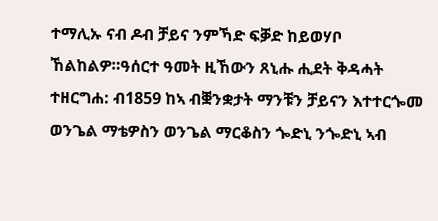ተማሊኡ ናብ ዶብ ቻይና ንምኻድ ፍቓድ ከይወሃቦ ኸልከልዎ።ዓሰርተ ዓመት ዚኸውን ጸኒሑ ሒደት ቅዳሓት ተዘርግሐ: ብ1859 ከኣ ብቛንቋታት ማንቹን ቻይናን እተተርጐመ ወንጌል ማቴዎስን ወንጌል ማርቆስን ጐድኒ ንጐድኒ ኣብ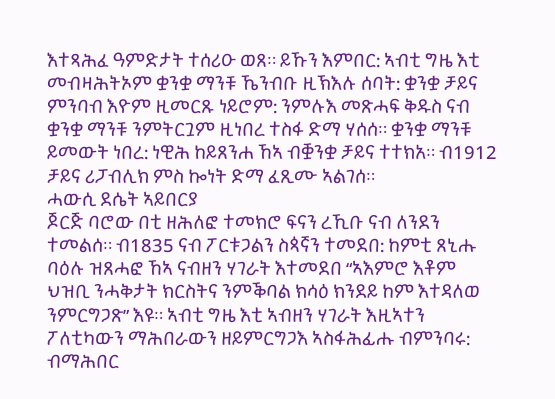እተጻሕፈ ዓምድታት ተሰሪዑ ወጸ። ይኹን እምበር: ኣብቲ ግዜ እቲ መብዛሕትኦም ቋንቋ ማንቹ ኼንብቡ ዚኽእሉ ሰባት: ቋንቋ ቻይና ምንባብ እዮም ዚመርጹ ነይሮም: ንምሉእ መጽሓፍ ቅዱስ ናብ ቋንቋ ማንቹ ንምትርጓም ዚነበረ ተስፋ ድማ ሃሰሰ። ቋንቋ ማንቹ ይመውት ነበረ: ነዊሕ ከይጸንሐ ኸኣ ብቛንቋ ቻይና ተተክአ። ብ1912 ቻይና ሪፓብሊክ ምስ ኰነት ድማ ፈጺሙ ኣልገሰ።
ሓውሲ ደሴት ኣይበርያ
ጆርጅ ባሮው በቲ ዘሕለፎ ተመክሮ ፍናን ረኺቡ ናብ ለንደን ተመልሰ። ብ1835 ናብ ፖርቱጋልን ስጳኛን ተመደበ: ከምቲ ጸኒሑ ባዕሉ ዝጸሓፎ ኸኣ ናብዘን ሃገራት እተመደበ “ኣእምሮ እቶም ህዝቢ ንሓቅታት ክርስትና ንምቕባል ክሳዕ ክንደይ ከም እተዳለወ ንምርግጋጽ” እዩ። ኣብቲ ግዜ እቲ ኣብዘን ሃገራት እዚኣተን ፖለቲካውን ማሕበራውን ዘይምርግጋእ ኣስፋሕፊሑ ብምንባሩ: ብማሕበር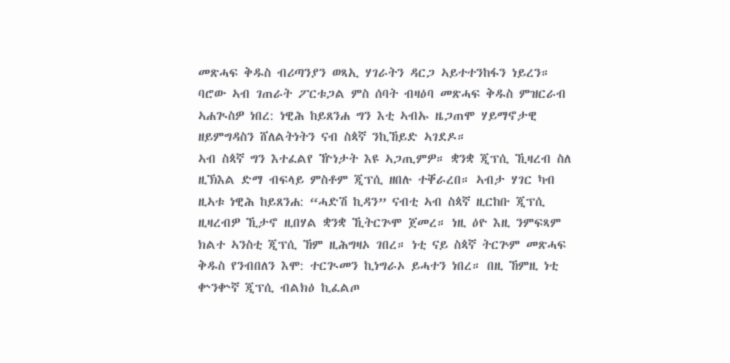መጽሓፍ ቅዱስ ብሪጣንያን ወጻኢ ሃገራትን ዳርጋ ኣይተተንከፋን ነይረን። ባሮው ኣብ ገጠራት ፖርቱጋል ምስ ሰባት ብዛዕባ መጽሓፍ ቅዱስ ምዝርራብ ኣሐጒስዎ ነበረ: ነዊሕ ከይጸንሐ ግን እቲ ኣብኡ ዜጋጠሞ ሃይማኖታዊ ዘይምግዳስን ሸለልትነትን ናብ ስጳኛ ንኪኸይድ ኣገደዶ።
ኣብ ስጳኛ ግን እተፈልየ ዅነታት እዩ ኣጋጢምዎ። ቋንቋ ጂፕሲ ኺዛረብ ስለ ዚኽእል ድማ ብፍላይ ምስቶም ጂፕሲ ዘበሉ ተቐራረበ። ኣብታ ሃገር ካብ ዚኣቱ ነዊሕ ከይጸንሐ: “ሓድሽ ኪዳን” ናብቲ ኣብ ስጳኛ ዚርከቡ ጂፕሲ ዚዛረብዎ ኺታኖ ዚበሃል ቋንቋ ኺትርጕሞ ጀመረ። ነዚ ዕዮ እዚ ንምፍጻም ክልተ ኣንስቲ ጂፕሲ ኸም ዚሕግዛኦ ገበረ። ነቲ ናይ ስጳኛ ትርጕም መጽሓፍ ቅዱስ የንብበለን እሞ: ተርጒመን ኪነግራኦ ይሓተን ነበረ። በዚ ኸምዚ ነቲ ቍንቍኛ ጂፕሲ ብልክዕ ኪፈልጦ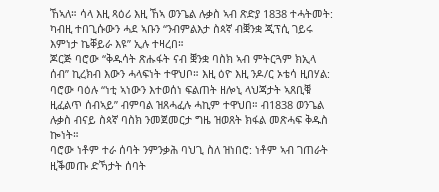ኸኣለ። ሳላ እዚ ጻዕሪ እዚ ኸኣ ወንጌል ሉቃስ ኣብ ጽድያ 1838 ተሓትመት: ካብዚ ተበጊሱውን ሓደ ኣቡን “ንብምልእታ ስጳኛ ብቛንቋ ጂፕሲ ገይሩ እምነታ ኬቐይራ እዩ” ኢሉ ተዛረበ።
ጆርጅ ባሮው “ቅዱሳት ጽሑፋት ናብ ቛንቋ ባስክ ኣብ ምትርጓም ክኢላ ሰብ” ኪረክብ እውን ሓላፍነት ተዋህቦ። እዚ ዕዮ እዚ ንዶ/ር ኦቴሳ ዚበሃል: ባሮው ባዕሉ “ነቲ ኣነውን እተወሰነ ፍልጠት ዘሎኒ ላህጃታት ኣጸቢቑ ዚፈልጥ ሰብኣይ” ብምባል ዝጸሓፈሉ ሓኪም ተዋህበ። ብ1838 ወንጌል ሉቃስ ብናይ ስጳኛ ባስክ ንመጀመርታ ግዜ ዝወጸት ክፋል መጽሓፍ ቅዱስ ኰነት።
ባሮው ነቶም ተራ ሰባት ንምንቃሕ ባህጊ ስለ ዝነበሮ: ነቶም ኣብ ገጠራት ዚቕመጡ ድኻታት ሰባት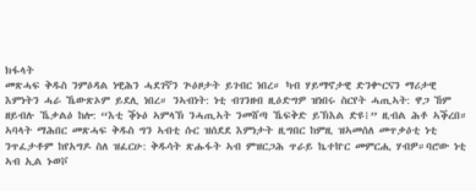ክፋላት
መጽሓፍ ቅዱስ ንምዕዳል ነዊሕን ሓደገኛን ጕዕዞታት ይገብር ነበረ። ካብ ሃይማኖታዊ ድንቍርናን ማሪታዊ እምነትን ሓራ ኼውጽኦም ይደሊ ነበረ። ንኣብነት: ነቲ ብገንዘብ ዚዕድግዎ ዝነበሩ ስርየት ሓጢኣት: ዋጋ ኸም ዘይብሉ ኼቃልዕ ከሎ: “እቲ ቕኑዕ ኣምላኽ ንሓጢኣት ንመሸጣ ኼፍቅድ ይኽእል ድዩ፧” ዚብል ሕቶ ኣቕረበ። ኣባላት ማሕበር መጽሓፍ ቅዱስ ግን ኣብቲ ሱር ዝሰደደ እምነታት ዚግበር ከምዚ ዝኣመሰለ መጥቃዕቲ ነቲ ንጥፈታቶም ከየአግዶ ስለ ዝፈርሁ: ቅዱሳት ጽሑፋት ኣብ ምዝርጋሕ ጥራይ ኬተኵር መምርሒ ሃብዎ።ባሮው ነቲ ኣብ ኢል ኑወቮ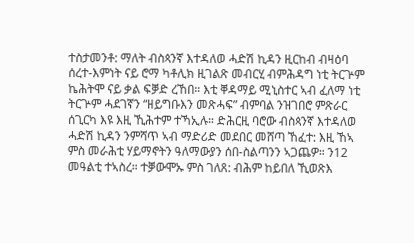ተስታመንቶ: ማለት ብስጳንኛ እተዳለወ ሓድሽ ኪዳን ዚርከብ ብዛዕባ ሰረተ-እምነት ናይ ሮማ ካቶሊክ ዚገልጽ መብርሂ ብምሕዳግ ነቲ ትርጕም ኬሕትሞ ናይ ቃል ፍቓድ ረኸበ። እቲ ቐዳማይ ሚኒስተር ኣብ ፈለማ ነቲ ትርጕም ሓደገኛን “ዘይግቡእን መጽሓፍ” ብምባል ንዝገበሮ ምጽራር ሰጊርካ እዩ እዚ ኺሕተም ተኻኢሉ። ድሕርዚ ባሮው ብስጳንኛ እተዳለወ ሓድሽ ኪዳን ንምሻጥ ኣብ ማድሪድ መደበር መሸጣ ኸፈተ: እዚ ኸኣ ምስ መራሕቲ ሃይማኖትን ዓለማውያን ሰበ-ስልጣንን ኣጋጨዎ። ን12 መዓልቲ ተኣስረ። ተቓውሞኡ ምስ ገለጸ: ብሕም ከይበለ ኺወጽእ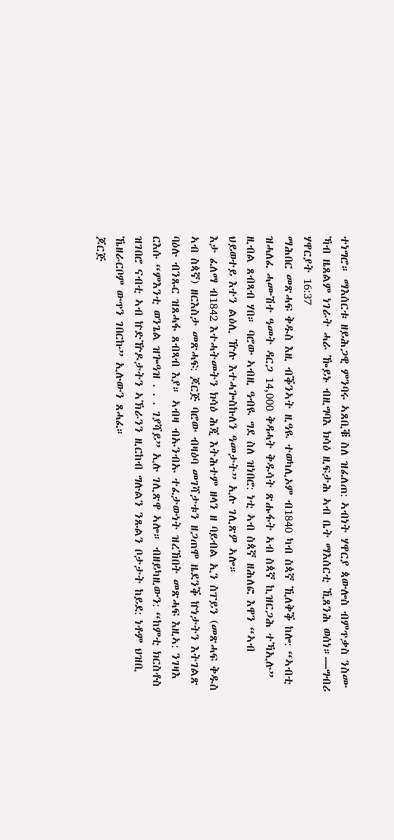ተነግሮ። ማእሰርቱ ዘይሕጋዊ ምንባሩ ኣጸቢቑ ስለ ዝፈለጠ: ኣብነት ሃዋርያ ጳውሎስ ብምጥቃስ ንስሙ ኻብ ዜጸልም ነገራት ሓራ ዀይኑ ብዚግባእ ክሳዕ ዚፍታሕ ኣብ ቤት ማእሰርቲ ኺጸንሕ ወሰነ።—ግብሪ ሃዋርያት 16:37
ማሕበር መጽሓፍ ቅዱስ እዚ ብቕንኣት ዚዓዪ ተወካሊኦም ብ1840 ካብ ስጳኛ ኺለቅቕ ከሎ: “ኣብቲ ዝሓለፈ ሓሙሽተ ዓመት ዳርጋ 14,000 ቅዳሓት ቅዱሳት ጽሑፋት ኣብ ስጳኛ ኪዝርጋሕ ተኻኢሉ” ዚብል ጸብጻብ ሃበ። ባሮው ኣብዚ ዓብዪ ግደ ስለ ዝነበሮ: ነቲ ኣብ ስጳኛ ዘሕለፎ እዋን “ኣብ ህይወተይ እተን ልዕሊ ዅሉ እተሓጐስኩለን ዓመታት” ኢሉ ገሊጽዎ ኣሎ።
እታ ፈለማ ብ1842 እተሓትመትን ክሳዕ ሕጂ እትሕተም ዘላን ዘ ባይብል ኢን ስፐይን (መጽሓፍ ቅዱስ ኣብ ስጳኛ) ዘርእስታ መጽሓፍ: ጆርጅ ባሮው ብዛዕባ መገሻታቱን ዘጋጠሞ ዜደንቕ ኵነታትን እትገልጽ ባዕሉ ብንጹር ዝጸሓፋ ጸብጻብ እያ። ኣብዛ ብኡንብኡ ተፈታውነት ዝረኸበት መጽሓፍ እዚኣ: ንገዛእ ርእሱ “ምእንቲ ወንጌል ዝጐዓዝ . . . ገያሻይ” ኢሉ ገሊጽዋ ኣሎ። ብዘይካዚውን: “ከምቲ ክርስቶስ ዝገበሮ ናብቲ ኣብ ኵድዅዶታትን ኣኽራንን ዚርከብ ግሉልን ንጹልን ቦታታት ከይደ: ነቶም ህዝቢ ኼዘራርቦም ውጥን ገበርኩ” ኢሉውን ጸሓፈ።
ጆርጅ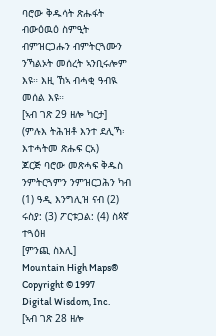ባሮው ቅዱሳት ጽሑፋት ብውዕዉዕ ስምዒት ብምዝርጋሑን ብምትርጓሙን ንኻልኦት መሰረት ኣንቢሩሎም እዩ። እዚ ኸኣ ብሓቂ ዓብዪ መሰል እዩ።
[ኣብ ገጽ 29 ዘሎ ካርታ]
(ምሉእ ትሕዝቶ እንተ ደሊኻ፡ እተሓትመ ጽሑፍ ርአ)
ጆርጅ ባሮው መጽሓፍ ቅዱስ ንምትርጓምን ንምዝርጋሕን ካብ (1) ዓዲ እንግሊዝ ናብ (2) ሩስያ: (3) ፖርቱጋል: (4) ስጳኛ ተጓዕዘ
[ምንጪ ስእሊ]
Mountain High Maps® Copyright © 1997 Digital Wisdom, Inc.
[ኣብ ገጽ 28 ዘሎ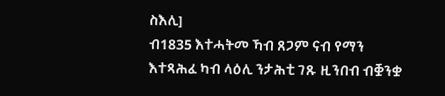ስእሊ]
ብ1835 እተሓትመ ኻብ ጸጋም ናብ የማን እተጻሕፈ ካብ ላዕሊ ንታሕቲ ገጹ ዚንበብ ብቛንቋ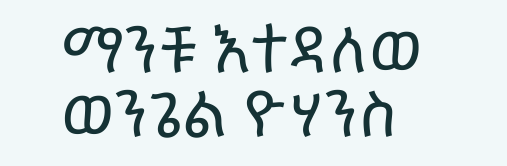ማንቹ እተዳለወ ወንጌል ዮሃንስ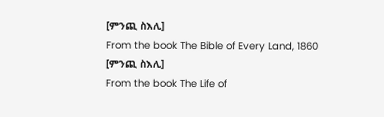[ምንጪ ስእሊ]
From the book The Bible of Every Land, 1860
[ምንጪ ስእሊ]
From the book The Life of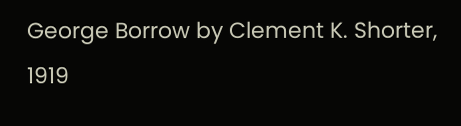George Borrow by Clement K. Shorter, 1919